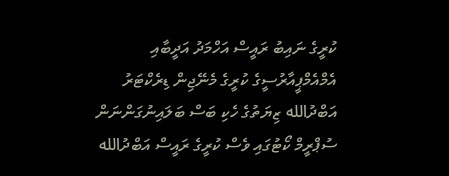ކުރީގެ ނައިބު ރައީސް އަހްމަދު އަދީބާއި އެމްއެމްޕީއާރުސީގެ ކުރީގެ މެނޭޖިން ޑިރެކްޓަރު އަބްދުالله ޒިޔަތުގެ ހެކި ބަސް ބަލައިނުގަންނަން ސުޕްރީމް ކޯޓުގައި ވެސް ކުރީގެ ރައީސް އަބްދުالله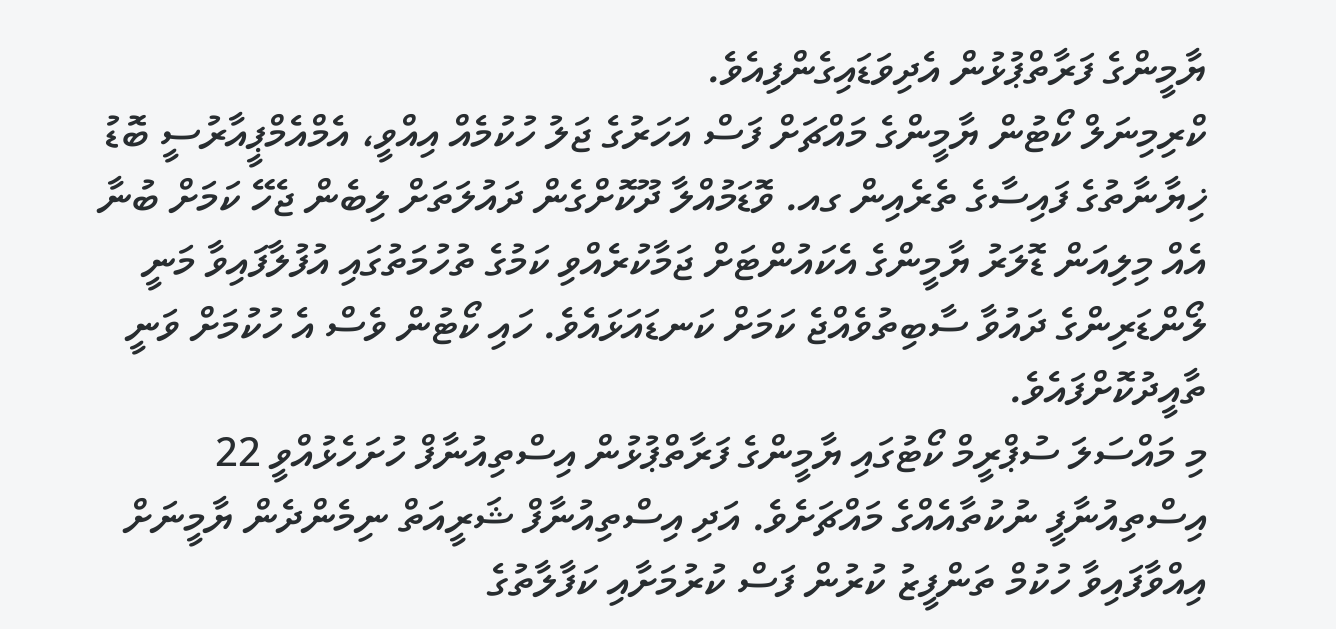ޔާމީންގެ ފަރާތްޕުޅުން އެދިވަޑައިގެންފިއެވެ.
ކްރިމިނަލް ކޯޓުން ޔާމީންގެ މައްޗަށް ފަސް އަހަރުގެ ޖަލު ހުކުމެއް އިއްވީ، އެމްއެމްޕީއާރުސީ ބޮޑު ޚިޔާނާތުގެ ފައިސާގެ ތެރެއިން ގއ. ވޮޑަމުއްލާ ދޫކޮށްގެން ދައުލަތަށް ލިބެން ޖެހޭ ކަމަށް ބުނާ އެއް މިލިއަން ޑޮލަރު ޔާމީންގެ އެކައުންޓަށް ޖަމާކުރެއްވި ކަމުގެ ތުހުމަތުގައި އުފުލާފައިވާ މަނީ ލޯންޑަރިންގެ ދައުވާ ސާބިތުވެއްޖެ ކަމަށް ކަނޑައަޅައެވެ. ހައި ކޯޓުން ވެސް އެ ހުކުމަށް ވަނީ ތާއީދުކޮށްފައެވެ.
މި މައްސަލަ ސުޕްރީމް ކޯޓުގައި ޔާމީންގެ ފަރާތްޕުޅުން އިސްތިއުނާފް ހުށަހެޅުއްވީ 22 އިސްތިއުނާފީ ނުކުތާއެއްގެ މައްޗަށެވެ. އަދި އިސްތިއުނާފް ޝަރީއަތް ނިމެންދެން ޔާމީނަށް އިއްވާފައިވާ ހުކުމް ތަންފީޒު ކުރުން ފަސް ކުރުމަށާއި ކަފާލާތުގެ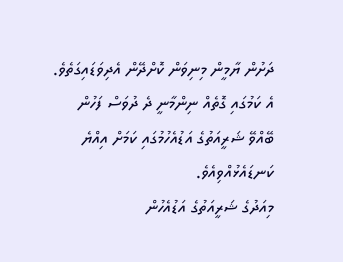ދަށުން ޔާމީން މިނިވަން ކޮށްދޭން އެދިވަޑައިގަތެވެ. އެ ކަމުގައި ގޮތެއް ނިންމާނީ ދެ ދުވަސް ފަހުން ބޭއްވޭ ޝަރީއަތުގެ އަޑުއެހުމުގައި ކަމަށް އިއްޔެ ކަނޑައެޅުއްވިއެވެ.
މިއަދުގެ ޝަރީއަތުގެ އަޑުއެހުން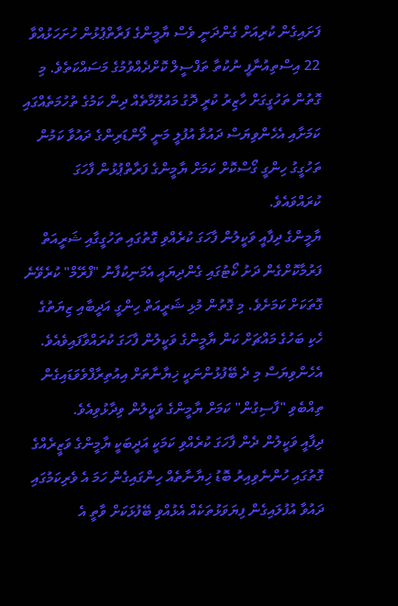ފަށައިގެން ކުރިއަށް ގެންދަނީ ވެސް ޔާމީންގެ ފަރާތްޕުޅުން ހުށަހަޅުއްވާ 22 އިސްތިއުނާފީ ނުކުތާ ތަފްސީލް ކޮށްދެއްވުމުގެ މަސައްކަތެވެ. މި ގޮތުން ތަހުގީގަށް ހާޒިރު ކުރީ ދޮގު މައުލޫމާތެއް ދިން ކަމުގެ ތުހުމަތެއްގައި ކަމަށާއި އެހެންވިޔަސް ދައުވާ އުފުލީ މަނީ ލޯންޑަރިންގެ ދައުވާ ކަމުން ތަހުގީގު ހިންގީ ގޯސްކޮށް ކަމަށް ޔާމީންގެ ފަރާތްޕުޅުން ފާހަގަ ކުރައްވައެވެ.
ޔާމީންގެ ދިފާއީ ވަކީލުން ފާހަގަ ކުރެއްވި ގޮތުގައި ތަހުގީގާއި ޝަރީއަތް ފަރުމާކޮށްގެން ދަށު ކޯޓުގައި ގެންދިޔައީ އެމަނިކުފާނު "ފްރޭމް" ކުރެވޭނެ ގޮތަކަށް ކަމަށެވެ. މި ގޮތުން މުޅި ޝަރީއަތް ހިންގީ އަދީބާއި ޒިޔަތުގެ ހެކި ބަހުގެ މައްޗަށް ކަން ޔާމީންގެ ވަކީލުން ފާހަގަ ކުރައްވާފައިވެއެވެ. އެހެންވިޔަސް މި ދެ ބޭފުޅުންނަކީ ޚިޔާނާތަށް އިއުތިރާފްވެވަޑައިގެން ތިއްބެވި "ފާސިގުން" ކަމަށް ޔާމީންގެ ވަކީލުން ވިދާޅުވިއެވެ.
ދިފާއީ ވަކީލުން ދެން ފާހަގަ ކުރެއްވި ކަމަކީ އަދީބަކީ ޔާމީންގެ ވަޒީރެއްގެ ގޮތުގައި ހުންނެވިއިރު ބޮޑު ޚިޔާނާތެއް ހިންގައިގެން ހަމަ އެ ވެރިކަމުގައި ދައުވާ އުފުލައިގެން ފިޔަވަޅުތަކެއް އެޅުއްވި ބޭފުޅަކަށް ވާތީ އެ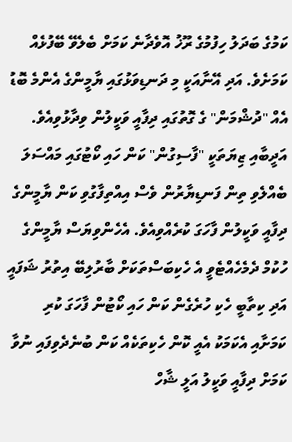ކަމުގެ ބަދަލު ހިފުމުގެ ރޫޚު އޮވެދާނެ ކަމަށް ބެލެވޭ ބޭފުޅެއް ކަމަށެވެ. އަދި އޭނާއަކީ މި ދަނޑިވަޅުގައި ޔާމީންގެ އެންމެ ބޮޑު އެއް "ދުޝްމަން" ގެ ގޮތުގައި ދިފާއީ ވަކީލުން ވިދާޅުވިއެވެ.
އަދީބާއި ޒިޔަތަކީ "ފާސިގުން" ކަން ހައި ކޯޓުގައި މައްސަލަ ބެއްލެވި ތިން ފަނޑިޔާރުން ވެސް އިއްތިފާގުވި ކަން ޔާމީންގެ ދިފާއީ ވަކީލުން ފާހަގަ ކުރެއްވިއެވެ. އެހެންވިޔަސް ޔާމީންގެ ހުކުމް ދެމެހެއްޓެވީ އެ ހެކިބަސްތަކަށް ބާރުލިބޭ އިތުރު ޝަފައީ އަދި ކިތާބީ ހެކި ހުރެގެން ކަން ހައި ކޯޓުން ފާހަގަ ކުރި ކަމަށާއި އެކަމަކު އެއީ ކޮން ހެކިތަކެއް ކަން ބުނެދެވިފައި ނުވާ ކަމަށް ދިފާއީ ވަކީލު އަލީ ޝާހް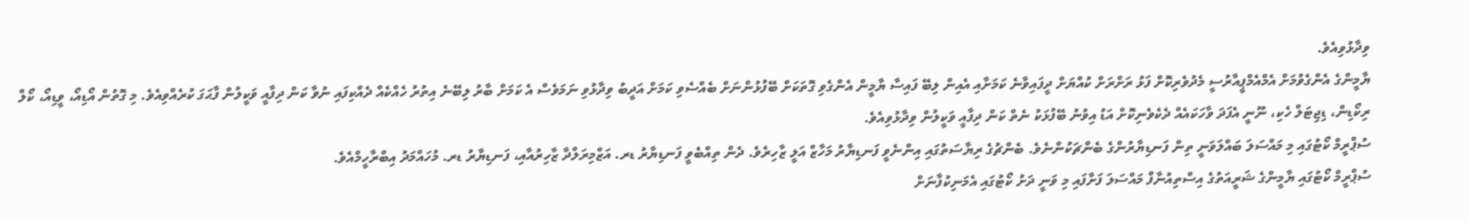ވިދާޅުވިއެވެ.
ޔާމީންގެ އެންގެވުމަށް އެމްއެމްޕީއާރުސީ މެދުވެރިކޮށް ފަޅު ރަށްރަށް ކުއްޔަށް ދީފައިވާނެ ކަމަށާއި އެއިން ލިބޭ ފައިސާ ޔާމީން އެންގެވި ގޮތަކަށް ބޭފުޅުންނަށް ބެއްސެވި ކަމަށް އަދީބު ވިދާޅުވި ނަމަވެސް އެ ކަމަށް ބާރު ލިބޭނެ އިތުރު ހެއްކެއް ދެއްކިފައި ނުވާ ކަން ދިފާއީ ވަކީލުން ފާޙަގަ ކުރެއްވިއެވެ. މި ގޮތުން އޯޑިއޯ، ވީޑިއޯ، ކޯލް ރިކޯޑިން، ޑިޖިޓަލް ހެކި، ނޫނީ އެފަދަ ވާހަކައެއް ދެކެވެނިކޮށް އަޑު އިވުނު ބޭފުޅަކު ނެތް ކަން ދިފާއީ ވަކީލުން ވިދާޅުވިއެވެ.
ސުޕްރީމް ކޯޓުގައި މި މައްސަލަ ބައްލަވަނީ ތިން ފަނޑިޔާރުންގެ ބެންޗަކުންނެވެ. ބެންޗުގެ ރިޔާސަތުގައި އިންނެވީ ފަނޑިޔާރު މަހާޒް އަލީ ޒާހިރެވެ. ދެން ތިއްބެވީ ފަނޑިޔާރު ޑރ. އަޒްމިރަލްދާ ޒާހިރުއާއި، ފަނޑިޔާރު ޑރ. މުހައްމަދު އިބްރާހީމްއެވެ.
ސުޕްރީމް ކޯޓުގައި ޔާމީންގެ ޝަރީއަތުގެ އިސްތިއުނާފް މައްސަލަ ފަށާފައި މި ވަނީ ދަށު ކޯޓުގައި އެމަނިކުފާނަށް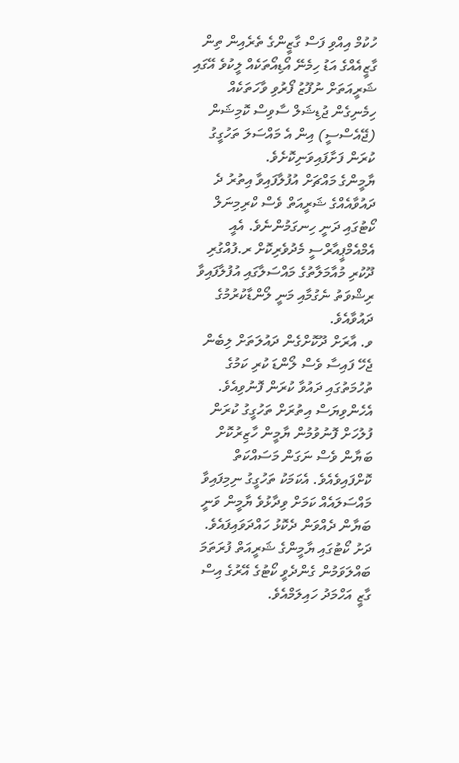ހުކުމް އިއްވި ފަސް ގާޒީންގެ ތެރެއިން ތިން ގާޒީއެއްގެ އަޑު ހިމެނޭ އޯޑިއޯތަކެއް ލީކުވެ އޭގައި ޝަރީއަތަށް ނުފޫޒު ފޯރުވި ވާހަތަކެއް ހިމެނިގެން ޖުޑިޝަލް ސާވިސް ކޮމިޝަން (ޖޭއެސްސީ) އިން އެ މައްސަލަ ތަހުގީގު ކުރަން ފަށާފައިވަނިކޮށެވެ.
ޔާމީންގެ މައްޗަށް އުފުލާފައިވާ އިތުރު ދެ ދައުވާއެއްގެ ޝަރީއަތް ވެސް ކްރިމިނަލް ކޯޓުގައި ދަނީ ހިނގަމުންނެވެ. އެއީ އެމްއެމްޕީއާރްސީ މެދުވެރިކޮށް ރ.ފުއްގުރި ދޫކުރި މުއާމަލާތުގެ މައްސަލާގައި އުފުލާފައިވާ ރިޝްވަތު ނެގުމާއި މަނީ ލޯންޑާކުރުމުގެ ދައުވާއެވެ.
ވ. އާރަށް ދޫކޮށްގެން ދައުލަތަށް ލިބެން ޖެހޭ ފައިސާ ވެސް ލޯންޑަ ކުރި ކަމުގެ ތުހުމަތުގައި ދައުވާ ކުރަން ފޮނުވިއެވެ. އެހެންވިޔަސް އިތުރަށް ތަހުގީގު ކުރަން ފުލުހަށް ފޮނުވުމުން ޔާމީން ހާޒިރުކޮށް ބަޔާން ވެސް ނަގަން މަސައްކަތް ކޮށްފައިވެއެވެ. އެކަމަކު ތަހުގީގު ނިމިފައިވާ މައްސަލައެއް ކަމަށް ވިދާޅުވެ ޔާމީން ވަނީ ބަޔާން ދެއްވަން ދެކޮޅު ހައްދަވައިފައެވެ.
ދަށު ކޯޓުގައި ޔާމީންގެ ޝަރީއަތް ފުރަތަމަ ބައްލަވަމުން ގެންދެވީ ކޯޓުގެ އޭރުގެ އިސް ގާޒީ އަހްމަދު ހައިލަމްއެވެ.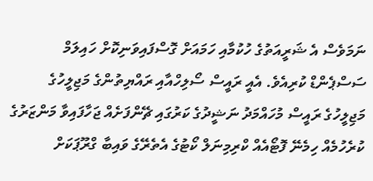ނަމަވެސް އެ ޝަރީއަތުގެ ހުކުމާއި ހަމައަށް ގޮސްފައިވަނިކޮށް ހައިލަމް ސަސްޕެންޑް ކުރިއެވެ. އެއީ ރައީސް ސޯލިހްއާއި ރައްޔިތުންގެ މަޖިލީހުގެ މަޖިލީހުގެ ރައީސް މުހައްމަދު ނަޝީދުގެ ކަރުގައި ޗޭންފަށެއް ޖަހާފައިވާ މަންޒަރުގެ ކުރެހުމެއް ހިމެނޭ ފޮޓޯއެއް ކްރިމިނަލް ކޯޓުގެ އެތެރޭގެ ވައިބާ ގްރޫޕަކަށް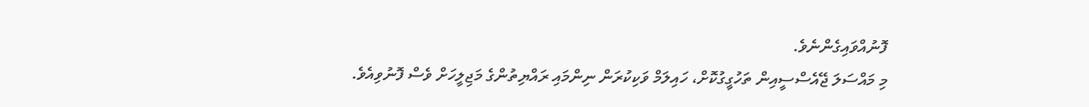ފޮނުއްވައިގެންނެވެ.
މި މައްސަލަ ޖޭއެސްސީއިން ތަހުގީގުކޮށް، ހައިލަމް ވަކިކުރަން ނިންމައި ރައްޔިތުންގެ މަޖިލީހަށް ވެސް ފޮނުވިއެވެ.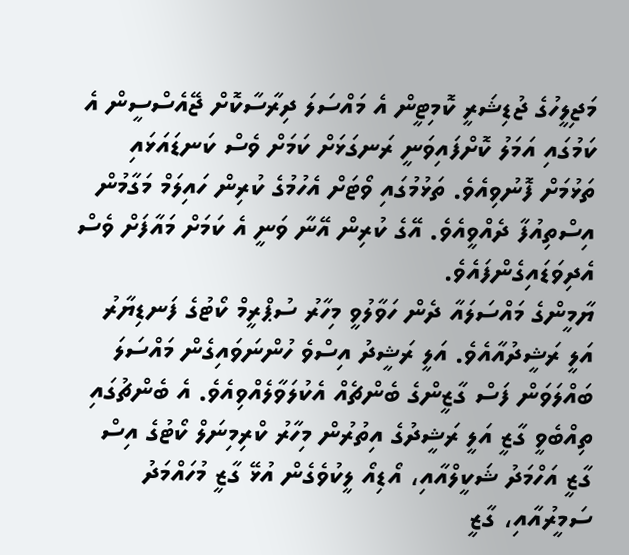މަޖިލީހުގެ ޖުޑިޝަރީ ކޮމިޓީން އެ މައްސަލަ ދިރާސާކޮށް ޖޭއެސްސީން އެ ކަމުގައި އަމަލު ކޮށްފައިވަނީ ރަނގަޅަށް ކަމަށް ވެސް ކަނޑައަޅައި ތަޅުމަށް ފޮނުވިއެވެ. ތަޅުމުގައި ވޯޓަށް އެހުމުގެ ކުރިން ހައިލަމް މަގާމުން އިސްތިއުފާ ދެއްވީއެވެ. އޭގެ ކުރިން އޭނާ ވަނީ އެ ކަމަށް މައާފަށް ވެސް އެދިވަޑައިގެންފައެވެ.
ޔާމީންގެ މައްސަލައާ ދެން ހަވާލުވީ މިހާރު ސުޕްރީމް ކޯޓުގެ ފަނޑިޔާރު އަލީ ރަޝީދުއާއެވެ. އަލީ ރަޝީދު އިސްވެ ހުންނަވައިގެން މައްސަލަ ބައްލަވަން ފަސް ގާޒީންގެ ބެންޗެއް އެކުލަވާލެއްވިއެވެ. އެ ބެންޗުގައި ތިއްބެވީ ގާޒީ އަލީ ރަޝީދުގެ އިތުރުން މިހާރު ކްރިމިނަލް ކޯޓުގެ އިސް ގާޒީ އަހްމަދު ޝަކީލްއާއި، އޯޑިއޯ ލީކުވެގެން އުޅޭ ގާޒީ މުހައްމަދު ސަމީރުއާއި، ގާޒީ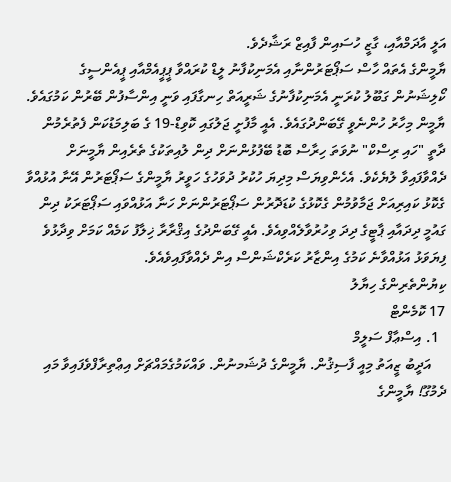އަލީ އާދަމްއާއި، ގާޒީ ހުސައިން ފާއިޒް ރަޝާދެވެ.
ޔާމީންގެ އެތައް ހާސް ސަޕޯޓަރުންނާއި އެމަނިކުފާނު ލީޑް ކުރައްވާ ޕީޕީއެމްއާއި ޕީއެންސީގެ ކޯލިޝަނުން ގަބޫލު ކުރަނީ އެމަނިކުފާނުގެ ޝަރީއަތް ހިނގާފައި ވަނީ އިންސާފުން ބޭރުން ކަމުގައެވެ.
ޔާމީން މިހާރު ހުންނެވީ ގޭބަންދުގައެވެ. އެއީ މާފުށީ ޖަލުގައި ކޮވިޑް-19 ގެ ބަލިމަޑުކަން ފެތުރެމުން ދާތީ "ހައި ރިސްކް" ނުވަތަ ހިރާސް ބޮޑު ބޭފުޅުންނަށް ދިން ލުއިތަކުގެ ތެރެއިން ޔާމީނަށް ދެއްވާފައިވާ ލުޔެކެވެ. އެހެންވިޔަސް މިދިޔަ ހުކުރު ދުވަހުގެ ހަވީރު ޔާމީންގެ ސަޕޯޓަރުން އޭނާ އުޅުއްވާ ގެކޮޅު ކައިރިއަށް ޖަމާވުމުން ގެކޮޅުގެ ކުޑަދޮރުން ސަޕޯޓަރުންނަށް ހަނާ އަޅުއްވައި ސަޕޯޓަރަކު ދިން ގައުމީ ދިދައާއި ޕާޓީގެ ދިދަ ވިހުރުވާލެއްވިއެވެ. އެއީ ގޭބަންދުގެ އިޤްރާރާ ޚިލާފު ކަމެއް ކަމަށް ވިދާޅުވެ ފިޔަވަޅު އަޅުއްވާނެ ކަމުގެ އިންޒާރު ކަރެކްޝަންސް އިން ދެއްވާފައިވެއެވެ.
ކިޔުންތެރިންގެ ހިޔާލު
17 ކޮމެންޓް
  1. އިސްޢާފް ސަލީމް
    އަދީބު ޒީއަތު މިއީ ފާސިޤުން. ޔާމީންގެ ދުޝަމނުން. ވައްކަމުގެމައްޗަށް އިޢްތިރާފްވެފައިވާ މައި ދެމުގޫ! ޔާމީންގެ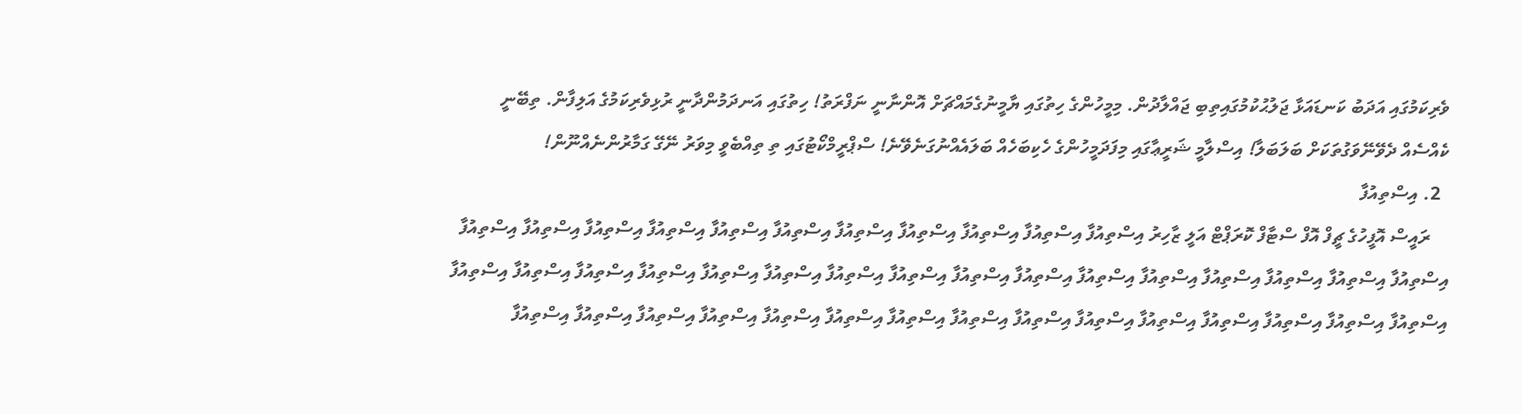ވެރިކަމުގައި އަދަބު ކަނޑައަޅާ ޖަލުޙުކުމުގައިތިބި ޖައްލާދުން. މިމީހުންގެ ހިތުގައި ޔާމީނުގެމައްޗަށް އޮންނާނީ ނަފްރަތު! ހިތުގައި އަނދަމުންދާނީ ރުޅިވެރިކަމުގެ އަލިފާން. ތިބޭނީ ކެއްސެއް ދެވޭނޭވަގުތަކަށް ބަލަބަލާ! އިސްލާމީ ޝަރީޢާގައި މިފަދަމީހުންގެ ހެކިބަހެއް ބަލައެއްނުގަނެވޭނެ! ސްޕްރީމްކޯޓުގައި ތި ތިއްބެވީ މިވަރު ނޭގޭ ގަމާރުންނެއްނޫން!
  2. އިސްތިއުފާ
    ރައީސް އޮފީހުގެ ޗީފް އޮފް ސްޓާފް ކޮރަޕްޓް އަލީ ޒާހިރު އިސްތިއުފާ އިސްތިއުފާ އިސްތިއުފާ އިސްތިއުފާ އިސްތިއުފާ އިސްތިއުފާ އިސްތިއުފާ އިސްތިއުފާ އިސްތިއުފާ އިސްތިއުފާ އިސްތިއުފާ އިސްތިއުފާ އިސްތިއުފާ އިސްތިއުފާ އިސްތިއުފާ އިސްތިއުފާ އިސްތިއުފާ އިސްތިއުފާ އިސްތިއުފާ އިސްތިއުފާ އިސްތިއުފާ އިސްތިއުފާ އިސްތިއުފާ އިސްތިއުފާ އިސްތިއުފާ އިސްތިއުފާ އިސްތިއުފާ އިސްތިއުފާ އިސްތިއުފާ އިސްތިއުފާ އިސްތިއުފާ އިސްތިއުފާ އިސްތިއުފާ އިސްތިއުފާ އިސްތިއުފާ އިސްތިއުފާ އިސްތިއުފާ އިސްތިއުފާ އިސްތިއުފާ އިސްތިއުފާ އިސްތިއުފާ އިސްތިއުފާ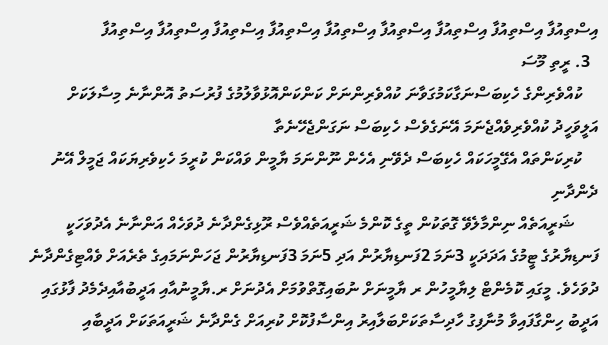އިސްތިއުފާ އިސްތިއުފާ އިސްތިއުފާ އިސްތިއުފާ އިސްތިއުފާ އިސްތިއުފާ އިސްތިއުފާ އިސްތިއުފާ އިސްތިއުފާ
  3. ރީތި މޫސަ
    ކުއްވެރިންގެ ހެކިބަސްނަގާކަމުގަވާނަ ކުއްވެރިންނަށް ކަންކަންއޮޅުވާލުމުގެ ފުރުސަތު އޮންނާނެ މިސާލަކަށް އަލީވަހީދު ކުއްވެރިވެއްޖެނަމަ އޭނަގެވެސް ހެކިބަސް ނަގަންޖެހޭނެތާ
    ކުރިކަންތައް އެގޭމީހަކައް ހެކިބަސް ދެވޭނި އެހެން ނޫންނަމަ ޔާމީން ވައްކަން ކުރީމަ ހެކިވެރިޔަކައް ޖަމީލް އޭނު ދެންދާނި
      ޝަރީއަތެއް ނިންމާލެވޭ ގޮތަކުން ތީގެ ކޮންމެ ޝަރީއަތެއްވެސް ރޫޅިގެންދާނެ ދުވަހެއް އަންނާނެ އެދުވަހަކީ ފަނޑިޔާރުގެ ޓީމުގެ އަދަދަކީ 3ނަމަ 2ފަނޑިޔާރުން އަދި 5ނަމަ 3ފަނޑިޔާރުން ޖަހަންނަމައިގެ ތެރެއަށް ވެއްޓިގެންދާނެ ދުވަހެވެ. މީގައި ކޮމެންޓް ލިޔާމީހުން ރ ޔާމީނަށް ނުބައިގޮތްވުމަށް އެދުނަށް ރ.ޔާމީނުއާއި އަދީބުއާއިދެމެދު ފާޅުގައި އަދީބު ހިންގާފައިވާ މުނާފިގު ހާދިސާތަކަށްބަލާއިރު އިންސާފުކޮށް ކުރިއަށް ގެންދާނެ ޝަރީއަތަކަށް އަދީބާއި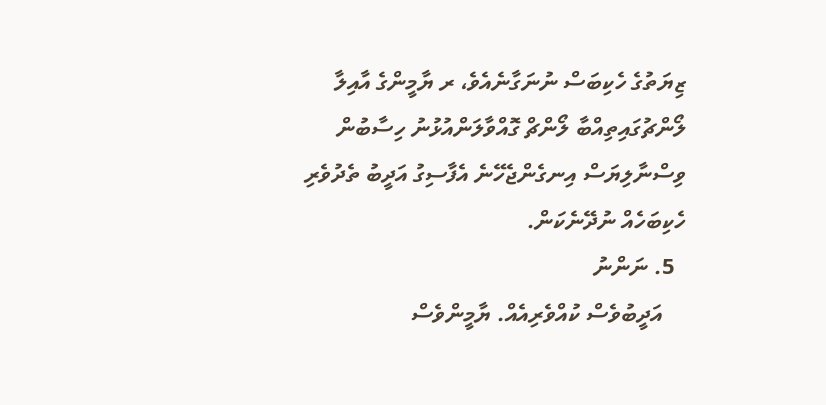ޒިޔަތުގެ ހެކިބަސް ނުނަގާނެއެވެ، ރ ޔާމީންގެ އާއިލާ ލޯންޗުގައިތިއްބާ ލޯންޗް ގޮއްވާލަންއުޅުނު ހިސާބުން ވިސްނާލިޔަސް އިނގެންޖެހޭނެ އެފާސިގު އަދީބު ތެދުވެރި ހެކިބަހެއް ނުދޭނެކަން.
  5. ނަންނު
    އަދީބުވެސް ކުއްވެރިއެއް. ޔާމީންވެސް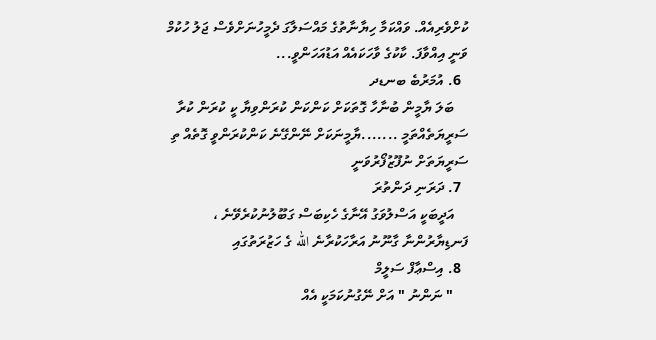ކުށްވެރިއެއް. ވައްކަމާ ހިޔާނާތުގެ މައްސަލާގަ ދެމީހުނަށްވެސް ޖަލު ހުކުމް ވަނީ އިއްވާފަ. ކާކުގެ ވާހަކައެއް އަޑުއަހަންވީ...
  6. އުމަރުބެ ބނޑދ
    ބަލަ ޔާމީން ބުނާހާ ގޮތަކަށް ކަންކަން ކުރަންވިޔާ ކީ ކުރަން ކުރާ ސަރީޔަތެއްތަމީ .......ޔާމީނަކަށް ނޭންގޭނެ ކަންކުރަންވީ ގޮތެއް ތި ސަރީޔަތަށް ނުފޫޒުފޯރުވަނީ
  7. ދަރަނި ދަންތުރަ
    އަދީބަކީ އަސްލުވަގު އޭނާގެ ހެކިބަސް ގަބޫލުނުކުރެވޭނެ ، ފަނޑިޔާރުންނާ ގާނޫނު އަރާހަކުރާނެ الله ގެ ހަޒުރަތުގައި
  8. އިސްޢާފް ސަލީމް
    " ނަންނު " އަށް ނޭގުނުކަމަކީ އެއް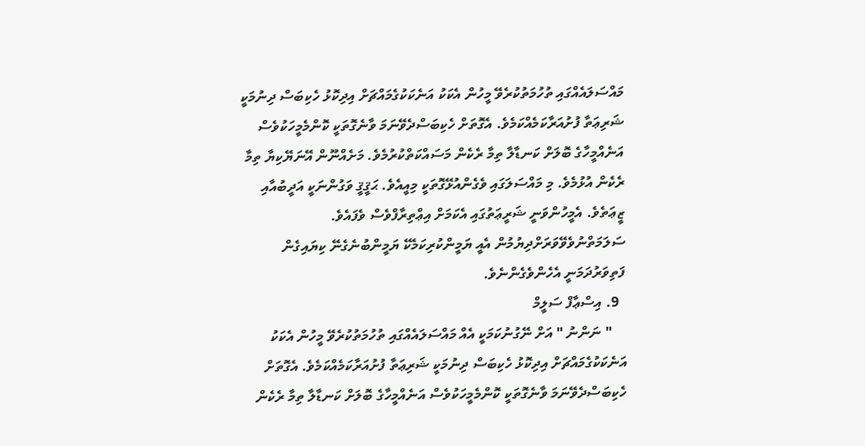މައްސަލައެއްގައި ތުހުމަތުކުރެވޭ މީހުން އެކަކު އަނެކަކުގެމައްޗަށް އިދިކޮޅު ހެކިބަސް ދިނުމަކީ ޝަރިޢަތާ ފުށުއަރާކަމެއްކަމެވެ. އެގޮތަށް ހެކިބަސްދެވޭނަމަ ވާނެގޮތަކީ ކޮންމެމީހަކުވެސް އަނެއްމީހާގެ ބޮލަށް ކަނޑާލާ ތިމާ ރެކެން މަސައްކަތްކުރުމެވެ. މަށެއްނޫން އޭނަޔޭކިޔާ ތިމާ ރެކެން އުޅުމެވެ. މި މައްސަލަގައި ވެގެންއުޅޭގޮތަކީ މިއީއެވެ. ޙަޤީޤީ ވަގުންނަކީ އަދީބުއާއި ޒީޢަތެވެ. އެމީހުންވަނީ ޝަރީޢަތުގައި އެކަމަށް އިޢްތިރާފްވެސް ވެފައެވެ. ސަލަމަތްނުވެވޭވަރަށްދިޔުމުން އެއީ ޔަމީންކުރިކަމެކޭ ޔަމީންބުނެގެނޭ ކިޔައިގެން ފަތިވަރުދަމަނީ އެހެންވެގެންނެވެ.
  9. އިސްޢާފް ސަލީމް
    " ނަންނު " އަށް ނޭގުނުކަމަކީ އެއް މައްސަލައެއްގައި ތުހުމަތުކުރެވޭ މީހުން އެކަކު އަނެކަކުގެމައްޗަށް އިދިކޮޅު ހެކިބަސް ދިނުމަކީ ޝަރިޢަތާ ފުށުއަރާކަމެއްކަމެވެ. އެގޮތަށް ހެކިބަސްދެވޭނަމަ ވާނެގޮތަކީ ކޮންމެމީހަކުވެސް އަނެއްމީހާގެ ބޮލަށް ކަނޑާލާ ތިމާ ރެކެން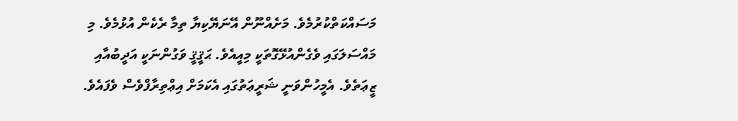މަސައްކަތްކުރުމެވެ. މަށެއްނޫން އޭނަޔޭކިޔާ ތިމާ ރެކެން އުޅުމެވެ. މި މައްސަލަގައި ވެގެންއުޅޭގޮތަކީ މިއީއެވެ. ޙަޤީޤީ ވަގުންނަކީ އަދީބުއާއި ޒީޢަތެވެ. އެމީހުންވަނީ ޝަރީޢަތުގައި އެކަމަށް އިޢްތިރާފްވެސް ވެފައެވެ.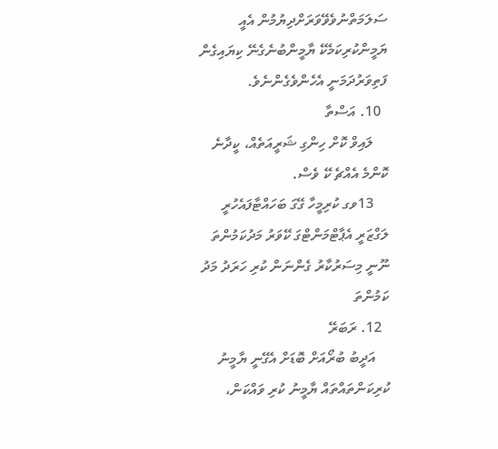ސަލަމަތްނުވެވޭވަރަށްދިޔުމުން އެއީ ޔަމީންކުރިކަމެކޭ ޔާމީންބުނެގެނޭ ކިޔައިގެން ފަތިވަރުދަމަނީ އެހެންވެގެންނެވެ.
  10. އަސްތާ
    ލައިވް ކޮށް ހިންގި ޝަރީއަތެއް، ކީދާނެ ކޮންމެ އެއްޗެ ކޭ ވެސް.
    13ވގ ކުރިމީހާ ގޭގަ ބަހައްޓާފައެހުރީ ލަގްޒަރީ އެޕާޓްމަންޓްގަ ކޭވަރު މަދުކަމުންތަ ނޫނީ މިސަރުކާރު ގެންނަން ކުރި ހަރަދު މަދު ކަމުންތަ
  12. ރަބަރޭ
    އަދީބު ބުރޯއަށް ބޮޑަށް އެގޭނީ ޔާމީނު ކުރިކަންތައްތައް ޔާމީނު ކުރި ވައްކަން،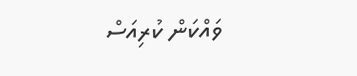ވައްކަން ކުރިއަސް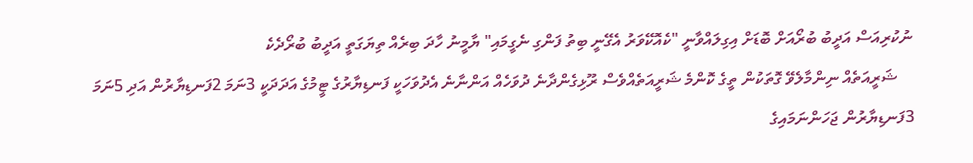ނުކުރިއަސް އަދީބު ބުރޯއަށް ބޮޑަށް އިގިލައްވާނީ "ކެއޮކޭވަރު އެގޭނީ ބިތު ފަންގި ނެގީމައި" ޔާމީނު ހާދަ ބިރެއް ތިޔަގަތީ އަދީބު ބުރޯދެކެ
    ޝަރީއަތެއް ނިންމާލެވޭ ގޮތަކުން ތީގެ ކޮންމެ ޝަރީއަތެއްވެސް ރޫޅިގެންދާނެ ދުވަހެއް އަންނާނެ އެދުވަހަކީ ފަނޑިޔާރުގެ ޓީމުގެ އަދަދަކީ 3ނަމަ 2ފަނޑިޔާރުން އަދި 5ނަމަ 3ފަނޑިޔާރުން ޖަހަންނަމައިގެ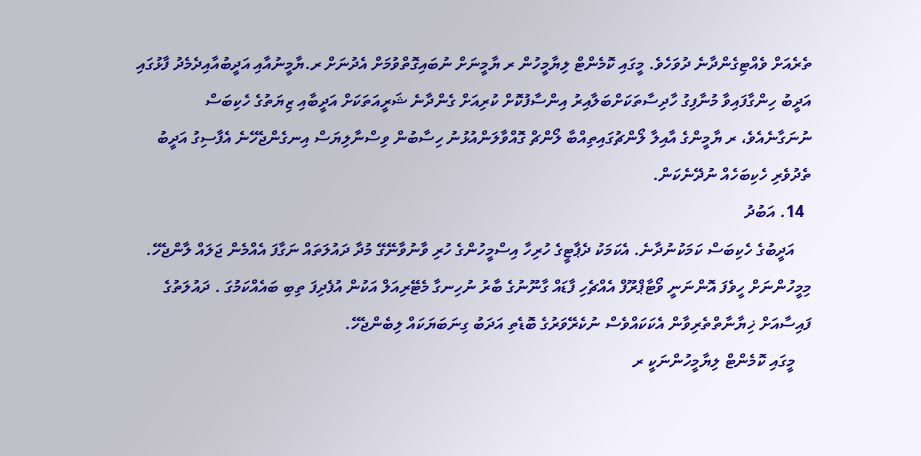ތެރެއަށް ވެއްޓިގެންދާނެ ދުވަހެވެ. މީގައި ކޮމެންޓް ލިޔާމީހުން ރ ޔާމީނަށް ނުބައިގޮތްވުމަށް އެދުނަށް ރ.ޔާމީނުއާއި އަދީބުއާއިދެމެދު ފާޅުގައި އަދީބު ހިންގާފައިވާ މުނާފިގު ހާދިސާތަކަށްބަލާއިރު އިންސާފުކޮށް ކުރިއަށް ގެންދާނެ ޝަރީއަތަކަށް އަދީބާއި ޒިޔަތުގެ ހެކިބަސް ނުނަގާނެއެވެ، ރ ޔާމީންގެ އާއިލާ ލޯންޗުގައިތިއްބާ ލޯންޗް ގޮއްވާލަންއުޅުނު ހިސާބުން ވިސްނާލިޔަސް އިނގެންޖެހޭނެ އެފާސިގު އަދީބު ތެދުވެރި ހެކިބަހެއް ނުދޭނެކަން.
  14. އަބުދު
    އަދީބުގެ ހެކިބަސް ކަމަކުނުދާނެ. އެކަމަކު ދެޕާޓީގެ ހުރިހާ އިސްމީހުންގެ ހުރި ވާނުވާނޭގޭ މުދާ ދައުލަތައް ނަގާފަ އެއްމެން ޖަލައް ލާންޖެހޭ. މިމީހުންނަށް ހީވެފަ އޮންނަނީ ވޯޓާޕްރޫފް އެއްޗެހި ފާޑައް ގާނޫނުގެ ބާރު ނުހިނގާ މެޓޭރިއަލް އަކުން އުފެދިފަ ތިބި ބައެއްކަމުގަ . ދައުލަތުގެ ފައިސާއަށް ޚިޔާނާތްތެރިވާން އެކަކައްވެސް ނުކެރޭވަރުގެ ބޮޑެތި އަދަބު ގިނަބަޔަކައް ލިބެންޖެހޭ.
    މީގައި ކޮމެންޓް ލިޔާމީހުންނަކީ ރ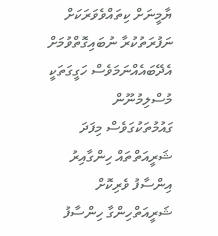ޔާމީނަށް ކިތައްވެވަރަކަށް ނަފުރަތުކުރާ ނުބައިގޮތްވުމަށް އެދޭބައެއްނަމަވެސް ހަގީގަތަކީ މުސްލިމުނޫން ގައުމުތަކުގަވެސް މިފަދަ ޝަރީއަތްތައް ހިންގާއިރު އިންސާފު ވެރިކޮށް ޝަރީއަތްހިންގާ ހިންސާފު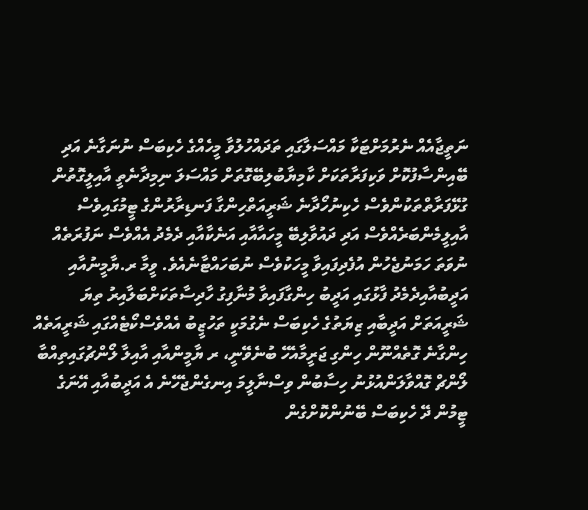ނަތީޖާއެއް ނެރުމަށްޓަކާ މައްސަލާގައި ތަދައްހުލުވާ މީހެއްގެ ހެކިބަސް ނުނަގާނެ އަދި ބޭއިންސާފުކޮށް ވަކިފަރާތަކަށް ކާމިޔާބުލިބޭގޮތަށް މައްސަލަ ނިމިދާނެތީ އާއިލީގޮތުން ގުޅޭފަރާތްތަކުންވެސް ހެކިނުހޯދާނެ ޝަރީއަތްހިންގާ ފަނޑިރާރުންގެ ޓީމުގައިވެސް އާއިލީމެންބަރެއްވެސް އަދި ދައުވާލިބޭ މީހައާއާއި އަނެކާއާއި ދެމެދު އެއްވެސް ނަފުރަތެއް ނުވަތަ ހަމަނުޖެހުން އުފެދިފައިވާ މީހަކުވެސް ނުބަހައްޓާނެއެވެ. ވީމާ ރ.ޔާމީނުއާއި އަދީބުއާއިދެމެދު ފާޅުގައި އަދީބު ހިންގާފައިވާ މުނާފިގު ހާދިސާތަކަށްބަލާއިރު ތިޔަ ޝަރީއަތަށް އަދީބާއި ޒިޔަތުގެ ހެކިބަސް ނެގުމަކީ ތަހުޒީބު އެއްވެސްކޯޓެއްގައި ޝަރީއަތެއް ހިންގާނެ ގޮތެއްނޫން ހިންގި ޖަރީމާއެހޭ ބުނެވޭނީ، ރ ޔާމީންއާއި އާއިލާ ލޯންޗުގައިތިއްބާ ލޯންޗް ގޮއްވާލަންއުޅުނު ހިސާބުން ވިސްނާލީމަ އިނގެންޖެހޭނެ އެ އަދީބުއާއި އޭނަގެ ޓީމުން ދޭ ހެކިބަސް ބޭނުންކޮށްގެން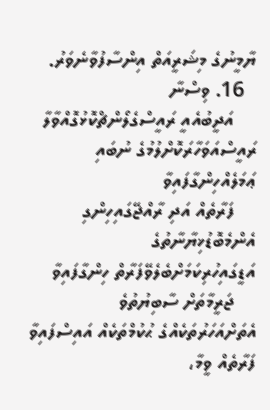ޔާމީނުގެ މިޝަރީއަތް އިންސާފުވާނެވަރު.
  16. ވިސްނާ
    އަދީބުއެއީ ރައީސްގެލޯންޗްކޮޅުގޮއްވާލާ ރައީސްއަވަހާރަކޮށްލުމުގެ ނުބައި ޢަމަލެއްހިންގާފައިވާ
    ފަރާތެއް އަދި ރާއްޖޭގައިހިންގި އެންމެބޮޑުޚިޔާނާތުގެ އަޑީގައިހުރިކަމަށްބެލެވޭފަރާތް ހިންގާފައިވާ
    ޖަރީމާތަށް ސާބިޔުތުވެ އެތަށްއަހަރުތަކެއްގެ ޙުކުމްތަކެއް އައިސްފައިވާ ފަރާތެއް ވީމާ،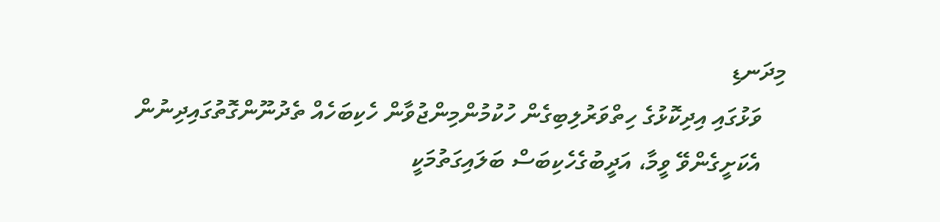މިދަނޑި
    ވަޅުގައި އިދިކޮޅުގެ ހިތްވަރުލިބިގެން ހުކުމުންމިންޖުވާން ހެކިބަހެއް ތެދުނޫންގޮތުގައިދިނުން
    އެކަށީގެންވޭ ވީމާ، އަދީބުގެހެކިބަސް ބަލައިގަތުމަކީ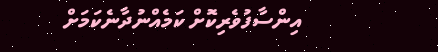އިންސާފުވެރިކޮށް ކަމެއްނުދާނެކަމަށް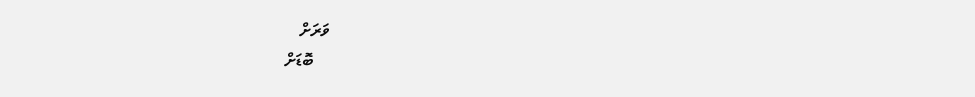ވަރަށް
    ބޮޑަށް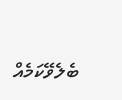ބެލެވޭކަމެއް